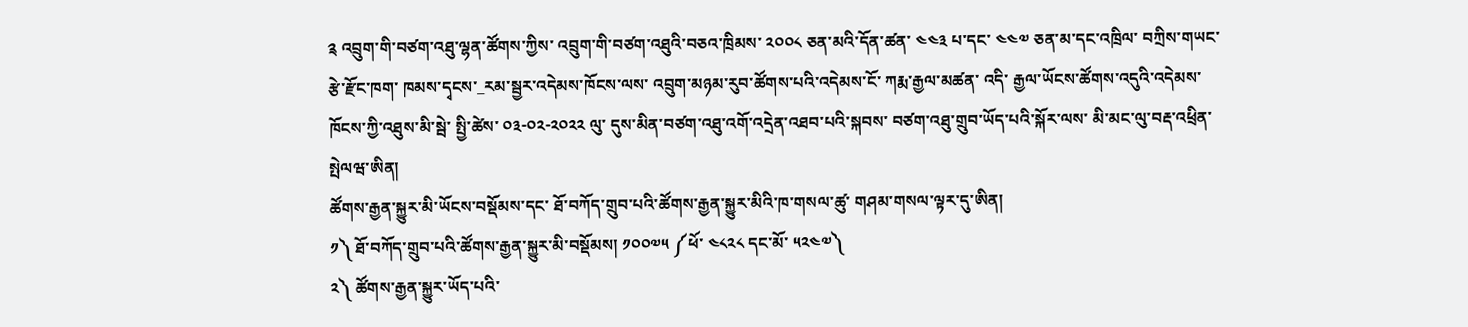༉ འབྲུག་གི་བཙག་འཐུ་ལྷན་ཚོགས་ཀྱིས་ འབྲུག་གི་བཙག་འཐུའི་བཅའ་ཁྲིམས་ ༢༠༠༨ ཅན་མའི་དོན་ཚན་ ༤༤༣ པ་དང་ ༤༤༧ ཅན་མ་དང་འཁྲིལ་ བཀྲིས་གཡང་རྩེ་རྫོང་ཁག་ ཁམས་དྭངས་_རམ་སྦྱར་འདེམས་ཁོངས་ལས་ འབྲུག་མཉམ་རུབ་ཚོགས་པའི་འདེམས་ངོ་ ཀརྨ་རྒྱལ་མཚན་ འདི་ རྒྱལ་ཡོངས་ཚོགས་འདུའི་འདེམས་ཁོངས་ཀྱི་འཐུས་མི་སྦེ་ སྤྱི་ཚེས་ ༠༣-༠༢-༢༠༢༢ ལུ་ དུས་མིན་བཙག་འཐུ་འགོ་འདྲེན་འཐབ་པའི་སྐབས་ བཙག་འཐུ་གྲུབ་ཡོད་པའི་སྐོར་ལས་ མི་མང་ལུ་བརྡ་འཕྲིན་སྤེལཝ་ཨིན།
ཚོགས་རྒྱན་སྐྱུར་མི་ཡོངས་བསྡོམས་དང་ ཐོ་བཀོད་གྲུབ་པའི་ཚོགས་རྒྱན་སྐྱུར་མིའི་ཁ་གསལ་ཚུ་ གཤམ་གསལ་ལྟར་དུ་ཨིན།
༡༽ ཐོ་བཀོད་གྲུབ་པའི་ཚོགས་རྒྱན་སྐྱུར་མི་བསྡོམས། ༡༠༠༧༥ ༼ཕོ་ ༤༨༢༨ དང་མོ་ ༥༢༤༧༽
༢༽ ཚོགས་རྒྱན་སྐྱུར་ཡོད་པའི་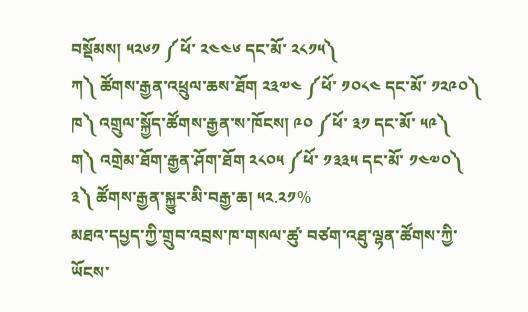བསྡོམས། ༥༢༦༡ ༼ཕོ་ ༢༤༤༦ དང་མོ་ ༢༨༡༥༽
ཀ༽ ཚོགས་རྒྱན་འཕྲུལ་ཆས་ཐོག ༢༣༧༤ ༼ཕོ་ ༡༠༨༤ དང་མོ་ ༡༢༩༠༽
ཁ༽ འགྲུལ་སྐྱོད་ཚོགས་རྒྱན་ས་ཁོངས། ༩༠ ༼ཕོ་ ༣༡ དང་མོ་ ༥༩༽
ག༽ འགྲེམ་ཐོག་རྒྱན་ཤོག་ཐོག ༢༨༠༥ ༼ཕོ་ ༡༣༣༥ དང་མོ་ ༡༤༧༠༽
༣༽ ཚོགས་རྒྱན་སྐྱུར་མི་བརྒྱ་ཆ། ༥༢.༢༡%
མཐའ་དཔྱད་ཀྱི་གྲུབ་འབྲས་ཁ་གསལ་ཚུ་ བཙག་འཐུ་ལྷན་ཚོགས་ཀྱི་ཡོངས་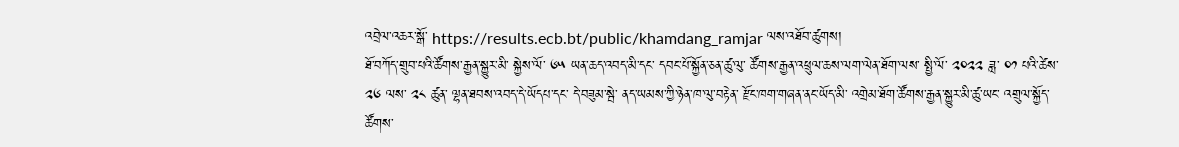འབྲེལ་འཆར་སྒོ་ https://results.ecb.bt/public/khamdang_ramjar ལས་འཐོབ་ཚུགས།
ཐོ་བཀོད་གྲུབ་པའི་ཚོགས་རྒྱན་སྐྱུར་མི་ སྐྱེས་ལོ་ ༦༥ ཡན་ཆད་འབད་མི་དང་ དབང་པོ་སྐྱོན་ཅན་ཚུ་ལུ་ ཚོགས་རྒྱན་འཕྲུལ་ཆས་ལག་ལེན་ཐོག་ལས་ སྤྱི་ལོ་ ༢༠༢༢ ཟླ་ ༠༡ པའི་ཚེས་ ༢༦ ལས་ ༢༨ ཚུན་ ལྷན་ཐབས་འབད་དེ་ཡོདཔ་དང་ དེ་བཟུམ་སྦེ་ ནད་ཡམས་ཀྱི་ཉེན་ཁ་ལུ་བརྟེན་ རྫོང་ཁག་གཞན་ནང་ཡོད་མི་ འགྲེམ་ཐོག་ཚོགས་རྒྱན་སྐྱུར་མི་ཚུ་ཡང་ འགྲུལ་སྐྱོད་ཚོགས་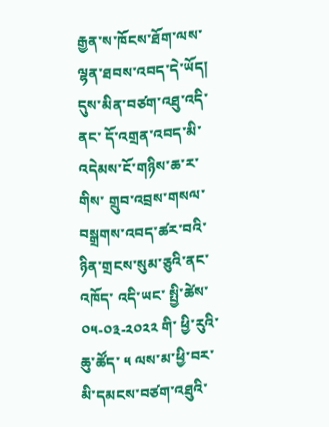རྒྱན་ས་ཁོངས་ཐོག་ལས་ ལྷན་ཐབས་འབད་དེ་ཡོད།
དུས་མིན་བཙག་འཐུ་འདི་ནང་ དོ་འགྲན་འབད་མི་འདེམས་ངོ་གཉིས་ཆ་ར་གིས་ གྲུབ་འབྲས་གསལ་བསྒྲགས་འབད་ཚར་བའི་ ཉིན་གྲངས་སུམ་ཅུའི་ནང་འཁོད་ འདི་ཡང་ སྤྱི་ཚེས་ ༠༥-༠༣-༢༠༢༢ གི་ ཕྱི་རུའི་ཆུ་ཚོད་ ༥ ལས་མ་ཕྱི་བར་ མི་དམངས་བཙག་འཐུའི་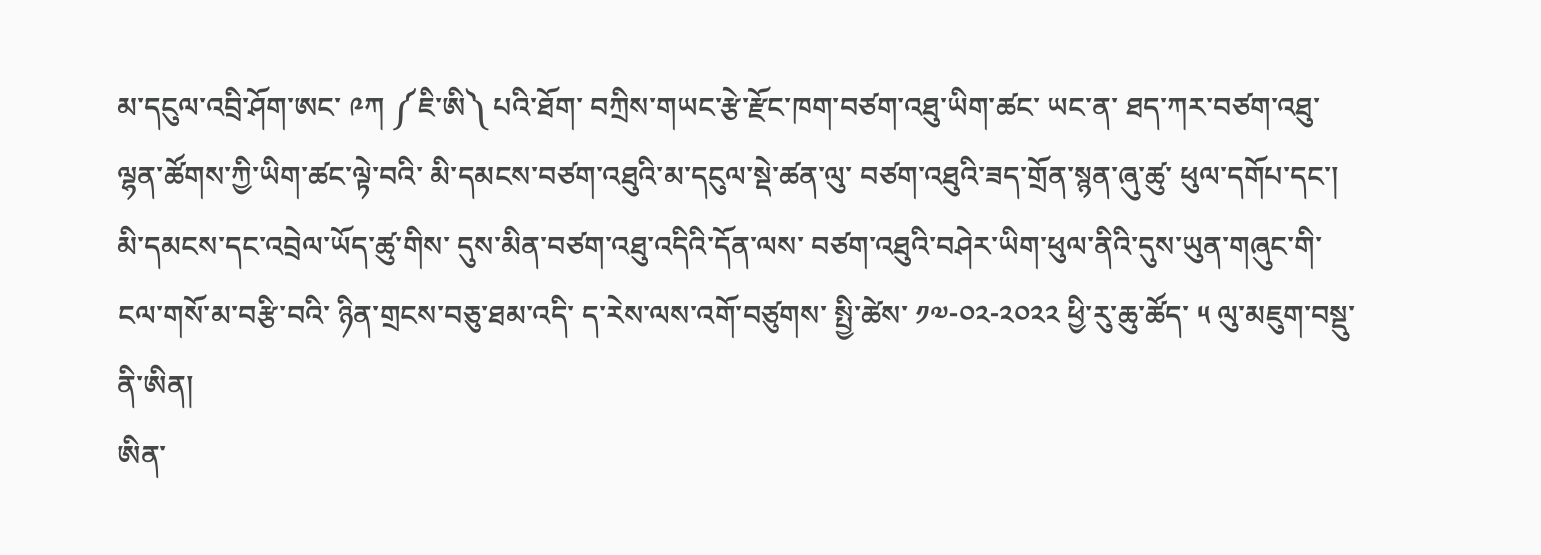མ་དངུལ་འབྲི་ཤོག་ཨང་ ༩ཀ ༼ཇི་ཨི༽ པའི་ཐོག་ བཀྲིས་གཡང་རྩེ་རྫོང་ཁག་བཙག་འཐུ་ཡིག་ཚང་ ཡང་ན་ ཐད་ཀར་བཙག་འཐུ་ལྷན་ཚོགས་ཀྱི་ཡིག་ཚང་ལྟེ་བའི་ མི་དམངས་བཙག་འཐུའི་མ་དངུལ་སྡེ་ཚན་ལུ་ བཙག་འཐུའི་ཟད་གྲོན་སྙན་ཞུ་ཚུ་ ཕུལ་དགོཔ་དང་།
མི་དམངས་དང་འབྲེལ་ཡོད་ཚུ་གིས་ དུས་མིན་བཙག་འཐུ་འདིའི་དོན་ལས་ བཙག་འཐུའི་བཤེར་ཡིག་ཕུལ་ནིའི་དུས་ཡུན་གཞུང་གི་ངལ་གསོ་མ་བརྩི་བའི་ ཉིན་གྲངས་བཅུ་ཐམ་འདི་ ད་རེས་ལས་འགོ་བཙུགས་ སྤྱི་ཚེས་ ༡༧-༠༢-༢༠༢༢ ཕྱི་རུ་ཆུ་ཚོད་ ༥ ལུ་མཇུག་བསྡུ་ནི་ཨིན།
ཨིན་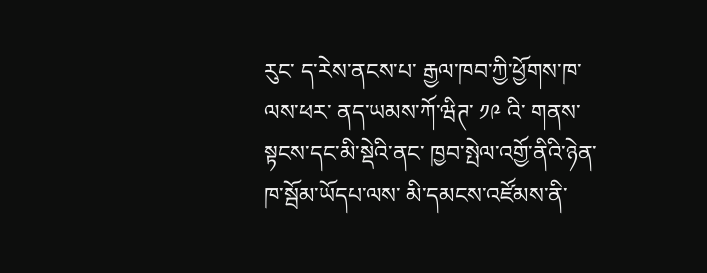རུང་ ད་རེས་ནངས་པ་ རྒྱལ་ཁབ་ཀྱི་ཕྱོགས་ཁ་ལས་ཕར་ ནད་ཡམས་ཀོ་ཝིཊ་ ༡༩ འི་ གནས་སྟངས་དང་མི་སྡེའི་ནང་ ཁྱབ་སྤེལ་འགྱོ་ནིའི་ཉེན་ཁ་སྦོམ་ཡོདཔ་ལས་ མི་དམངས་འཛོམས་ནི་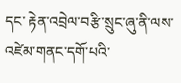དང་ རྟེན་འབྲེལ་བརྩི་སྲུང་ཞུ་ནི་ལས་ འཛེམ་གནང་དགོ་པའི་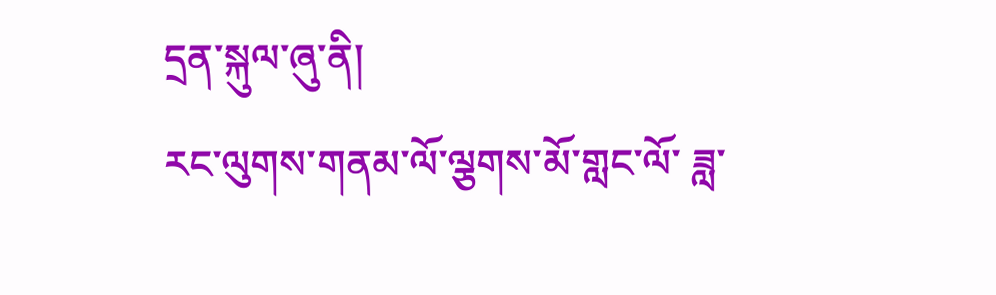དྲན་སྐུལ་ཞུ་ནི།
རང་ལུགས་གནམ་ལོ་ལྕགས་མོ་གླང་ལོ་ ཟླ་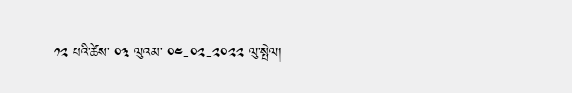༡༢ པའི་ཚེས་ ༠༣ ལུའམ་ ༠༤-༠༢-༢༠༢༢ ལུ་སྤེལ།